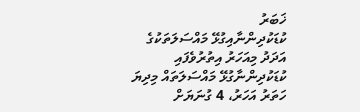ޚަބަރު
ކުޑަކުދިންނާއިގުޅޭ މައްސަލަތަކުގެ އަދަދު މިއަހަރު އިތުރުވެފައި
ކުޑަކުދިންނާގުޅޭ މައްސަލަތައް މިދިޔަ ހަތަރު އަހަރު، 4 ގުނަޔަށް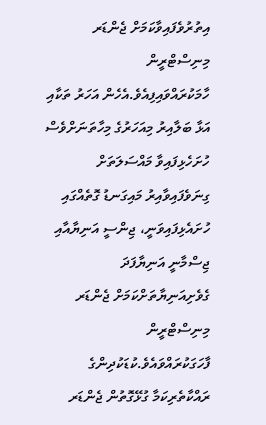އިތުރުވެފައިވާކަމަށް ޖެންޑަރ މިނިސްޓްރީން ހާމަކުރައްވައިފިއެވެ.އެހެން އަހަރު ތަކާއި އަޅާ ބަލާއިރު މިއަހަރުގެ މިހާތަނަށްވެސް ހުށަހެޅިފައިވާ މައްސަލަތަށް ގިނަވެފައިވާއިރު މައިގަނޑު ގޮތެއްގައި ހުށައެޅިފައިވަނީ، ޖިންސީ އަނިޔާއާއި ޖިސްމާނީ އަނިޔާފަދަ ގެވެށިއަނިޔާތަށްކަމަށް ޖެންޑަރ މިނިސްޓްރީން ފާހަގަކުރައްވައެވެ.ކުޑަކުދިންގެ ރައްކާތެރިކަމާ ގުޅޭގޮތުން ޖެންޑަރ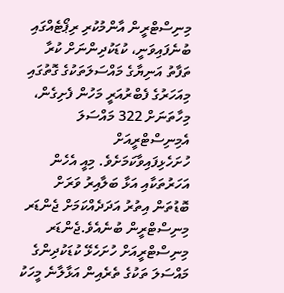މިނިސްޓްރީން އާންމުކުރި ރިޕޯޓެއްގައި ބުނެފައިވަނީ، ކުޑަކުދިންނަށް ކުރާ ތަފާތު އަނިޔާގެ މައްސަލަތަކުގެ ގޮތުގައި މިއަހަރުގެ ފެބްރުއަރީ މަހުން ފެށިގެން،  މިހާތަނަށް 322 މައްސަލަ އެމިނިސްޓްރީއަށް  ހުށަހެޅިފައިވާކަމަށެވެ. މިއީ އެހެން އަހަރުތަކާއި އަޅާ ބަލާއިރު ވަރަށް ބޮޑުތަން އިތުރު އަދަދެއްކަމަށް ޖެންޑަރ މިނިސްޓްރީން ބުނެއެވެ.ޖެންޑަރ މިނިސްޓްރީއަށް ހުށަހެޅޭ ކުޑަކުދިންގެ މައްސަލަ ތަކުގެ ތެރެއިން އަޅާލާނެ މީހަކު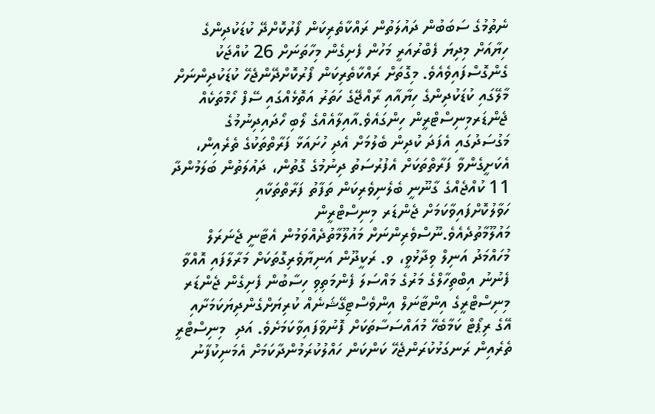ނެތުމުގެ ސަބަބުން ދައުލަތުން ރައްކާތެރިކަން ފޯރުކޮށްދޭ ކުޑަކުދިންގެ ހިޔާއަށް މިދިޔަ ފެބްރުއަރީ މަހުން ފެށިގެން މިހާތަނަށް 26 ކުއްޖަކު ގެންގޮސްފައިވެއެވެ. މިގޮތަށް ރައްކާތެރިކަން ފޯރުކޮށްދޭންޖެހޭ ކުޑަކުދިންނަށް މާލޭގައި ކުޑަކުދިންގެ ހިޔާއާއި ރާއްޖޭގެ ހަތަރު އަތޮޅެއްގައި ސޭފް ހޯމްތަކެއް ޖެންޑަރމިނިސްޓްރީން ހިންގައެވެ.އާއިލާއެއްގެ ލޯބި ހޯދައިދިނުމުގެ މަގުސަދުގައި އެފަދަ ކުދިން ބެލުމަށް އެދި ހުށައަޅާ ފަރާތްތަކުގެ ތެރެއިން، އެކަށީގެންވާ ފަރާތްތަކަށް އެފުރުސަތު ދިނުމުގެ ގޮތުން، ދައުލަތުން ބަލަމުންދާ 11 ކުއްޖެއްގެ ގާނޫނީ ބެލެނިވެރިކަން ތަފާތު ފަރާތްތަކާއި ހަވާލުކޮށްފައިވާކަމަށް ޖެންޑަރ މިނިސްޓްރީން މައުލޫމާތުދެއެވެ.ނޫސްވެރިންނަށް މައުލޫމާތުދެއްވަމުން އެޓާނީ ޖެނަރަލް މުހައްމަދު އަނިލް ވިދާޅުވީ، ވ. ރަކީދޫން އަނިޔާވެރިގޮތަކަށް މަރާލާފައި އޮއްވާ ފެނުނު އިބްތިހާލްގެ މަރުގެ މައްސަލަ ފެންމަތިވި ހިސާބުން ފެށިގެން ޖެންޑަރ މިނިސްޓްރީގެ އިންޓާނަލް އިންވެސްޓިގޭޝަނެއް ކުރިޔަށްގެންދިޔަކަމަށާއި އޭގެ ރިޕޯޓް ކަމާބެހޭ މުއައްސަސާތަކަށް ފޮނުވާފައިވާކަމަށެވެ. އަދި  މިނިސްޓްރީ ތެރެއިން ރަނގަޅުކުރަންޖެހޭ ކަންކަން ހައްލުކުރަމުންދާކަމަށް އެމަނިކުފާނު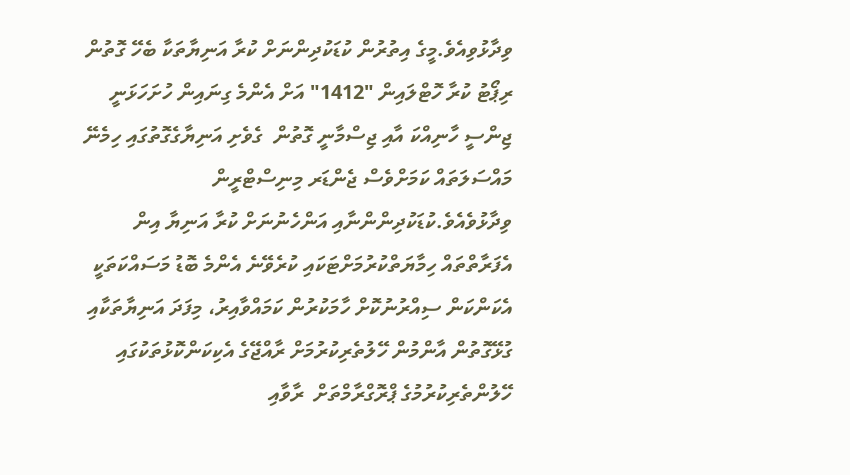ވިދާޅުވިއެވެ.މީގެ އިތުރުން ކުޑަކުދިންނަށް ކުރާ އަނިޔާތަކާ ބެހޭ ގޮތުން ރިޕޯޓު ކުރާ ހޮޓްލައިން "1412" އަށް އެންމެ ގިނައިން ހުށަހަޅަނީ ޖިންސީ ހާނިއްކަ އާއި ޖިސްމާނީ ގޮތުން  ގެވެށި އަނިޔާގެގޮތުގައި ހިމެނޭ މައްސަލަތައް ކަމަށްވެސް ޖެންޑަރ މިނިސްޓްރީން ވިދާޅުވެއެވެ.ކުޑަކުދިންންނާއި އަންހެނުނަށް ކުރާ އަނިޔާ އިން އެފަރާތްތައް ހިމާޔަތްކުރުމަށްޓަކައި ކުރެވޭނެ އެންމެ ބޮޑު މަސައްކަތަކީ އެކަންކަން ސިއްރުނުކޮށް ހާމަކުރުން ކަމައްވާއިރު، މިފަދަ އަނިޔާތަކާއި ގުޅޭގޮތުން އާންމުން ހޭލުތެރިކުރުމަށް ރާއްޖޭގެ އެކިކަންކޮޅުތަކުގައި ހޭލުންތެރިކުރުމުގެ ޕްރޮގްރާމްތަށް  ރާވާއި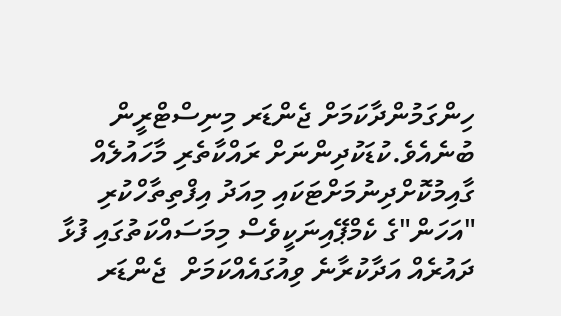ހިންގަމުންދާކަމަށް ޖެންޑަރ މިނިސްޓްރީން ބުނެއެވެ.ކުޑަކުދިންނަށް ރައްކާތެރި މާހައުލެއް ގާއިމުކޮށްދިނުމަށްޓަކައި މިއަދު އިފްތިތާހްކުރި "އަހަން"ގެ ކެމްޕޭއިނަކީވެސް މިމަސައްކަތުގައި ފުޅާ ދައުރެއް އަދާކުރާނެ ވިއުގައެއްކަމަށް  ޖެންޑަރ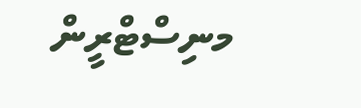މނިސްޓްރީން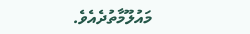މައުލޫމާތުދެއެވެ.